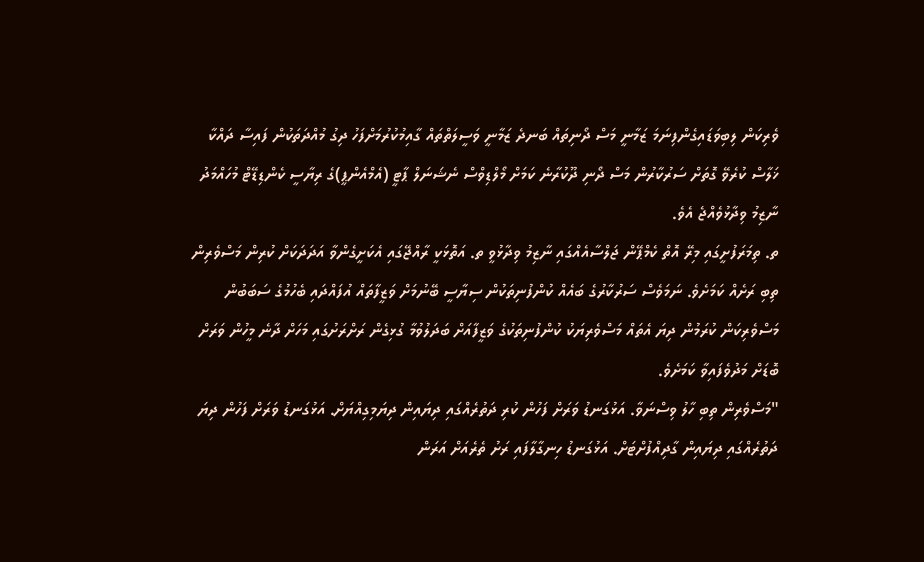ވެރިކަން ލިބިވަޑައިގެންފިނަމަ ޒަމާނީ މަސް ދޯނިތައް ބަނދެ ޒަމާނީ ވަސީލަތްތައް ގާއިމުކުރުމަށްފަހު ދިގު މުއްދަތަކުން ފައިސާ ދައްކާ ޚަލާސް ކުރެވޭ ގޮތަށް ސަރުކާރުން މަސް ދޯނި ދޫކުރާނެ ކަމަށް މޯލްޑިވްސް ނެޝަނަލް ޕާޓީ (އެމްއެންޕީ)ގެ ރިޔާސީ ކެންޑިޑޭޓް މުހައްމަދު ނާޒިމު ވިދާޅުވެއްޖެ އެވެ.
ތ. ތިމަރަފުށީގައި މިރޭ އޮތް ކެމްޕޭން ޖަލްސާއެއްގައި ނާޒިމު ވިދާޅުވީ ތ. އަތޮޅަކީ ރާއްޖޭގައި އެކަށީގެންވާ އަދަދަކަށް ކުރިން މަސްވެރިން ތިބި ރަށެއް ކަމަށެވެ. ނަމަވެސް ސަރުކާރުގެ ބައެއް ކުންފުނިތަކުން ސިޔާސީ ބޭނުމަށް ވަޒީފާތައް އުފައްދައި ބެހުމުގެ ސަބަބުން މަސްވެރިކަން ކުރަމުން ދިޔަ އެތައް މަސްވެރިޔަކު ކުންފުނިތަކުގެ ވަޒީފާއަށް ބަދަލުވުމާ ގުޅިގެން ރަށްރަށުގައި މަހަށް ދާނެ މީހުން ވަރަށް ބޮޑަށް މަދުވެފައިވާ ކަމަށެވެ.
"މަސްވެރިން ތިބި ހާލު ވިސްނަވާ. އަޅުގަނޑު ވަރަށް ފަހުން ކުރި ދަތުރެއްގައި ދިޔައިން ދިޔަމިގިއްޔަށް. އަޅުގަނޑު ވަރަށް ފަހުން ދިޔަ ދަތުރެއްގައި ދިޔައިން ގާދިއްފުށްޓަށް. އަޅުގަނޑު ހިނގާލާފައި ރަށު ތެރެއަށް އަރަން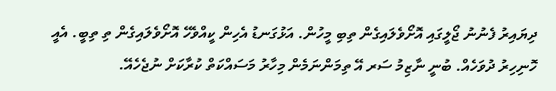ދިޔައިރު ފެނުނު ޖޯލީގައި އޮށޯވެލައިގެން ތިބި މީހުން. އަޅުގަނޑު އެހިން ކީއްވެހޭ އޮށޯވެލައިގެން ތި ތިބީ. އެއީ ހޮނިހިރު ދުވަހެއް. ބުނީ ނާޒިމު ސަރ އޭ ތިމަންނަމެން މިހާރު މަސައްކަތް ކުރާކަށް ނުޖެހެއޭ.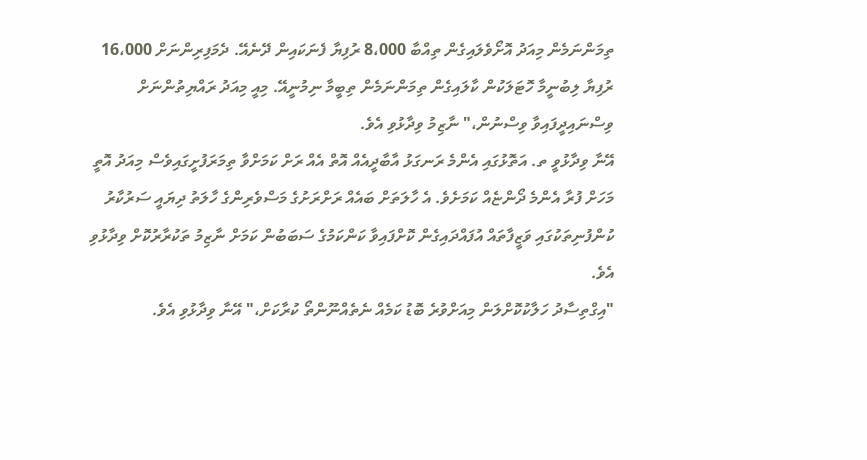ތިމަންނަމެން މިއަދު އޮށޯވެލައިގެން ތިއްބާ 8،000 ރުފިޔާ ފެނަކައިން ދޭނެއޭ. ދެމަފިރިންނަށް 16،000 ރުފިޔާ ލިބުނީމާ ހޮޓަލަކުން ކާލައިގެން ތިމަންނަމެން ތިބީމާ ނިމުނީއޭ. މިއީ މިއަދު ރައްޔިތުންނަށް ވިސްނައިދީފައިވާ ވިސްނުން،" ނާޒިމު ވިދާޅުވި އެވެ.
އޭނާ ވިދާޅުވީ ތ. އަތޮޅުގައި އެންމެ ރަނގަޅު އާބާދީއެއް އޮތް އެއް ރަށް ކަމަށްވާ ތިމަރަފުށީގައިވެސް މިއަދު އޮތީ މަހަށް ފުރާ އެންމެ ދޯންޏެއް ކަމަށެވެ. އެ ހާލަތަށް ބައެއް ރަށްރަށުގެ މަސްވެރިންގެ ހާލަތު ދިޔައީ ސަރުކާރު ކުންފުނިތަކުގައި ވަޒީފާތައް އުފައްދައިގެން ކޮށްފައިވާ ކަންކަމުގެ ސަބަބުން ކަމަށް ނާޒިމު ތަކުރާރުކޮށް ވިދާޅުވި އެވެ.
"އިގްތިސާދު ހަލާކުކޮށްލަން މިއަށްވުރެ ބޮޑު ކަމެއް ނެތެއްނޫންތޯ ކުރާކަށް،" އޭނާ ވިދާޅުވި އެވެ.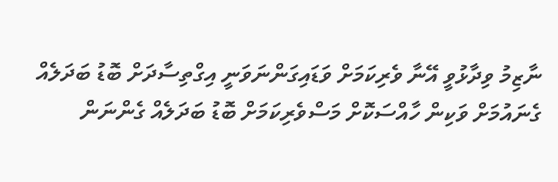ނާޒިމު ވިދާޅުވީ އޭނާ ވެރިކަމަށް ވަޑައިގަންނަވަނީ އިގްތިސާދަށް ބޮޑު ބަދަލެއް ގެނައުމަށް ވަކިން ހާއްސަކޮށް މަސްވެރިކަމަށް ބޮޑު ބަދަލެއް ގެންނަން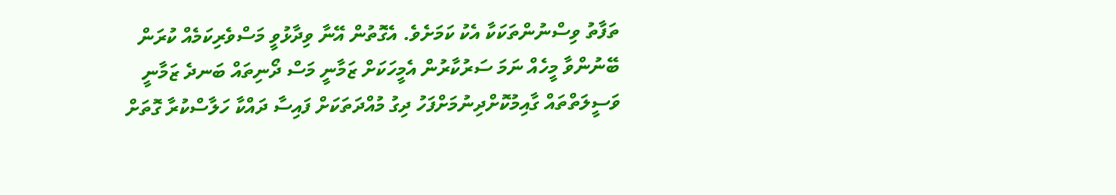ތަފާތު ވިސްނުންތަކަކާ އެކު ކަމަށެވެ. އެގޮތުން އޭނާ ވިދާޅުވީ މަސްވެރިކަމެއް ކުރަން ބޭނުންވާ މީހެއް ނަމަ ސަރުކާރުން އެމީހަކަށް ޒަމާނީ މަސް ދޯނިތައް ބަނދެ ޒަމާނީ ވަސީލަތްތައް ގާއިމުކޮށްދިނުމަށްފަހު ދިގު މުއްދަތަކަށް ފައިސާ ދައްކާ ހަލާސްކުރާ ގޮތަށް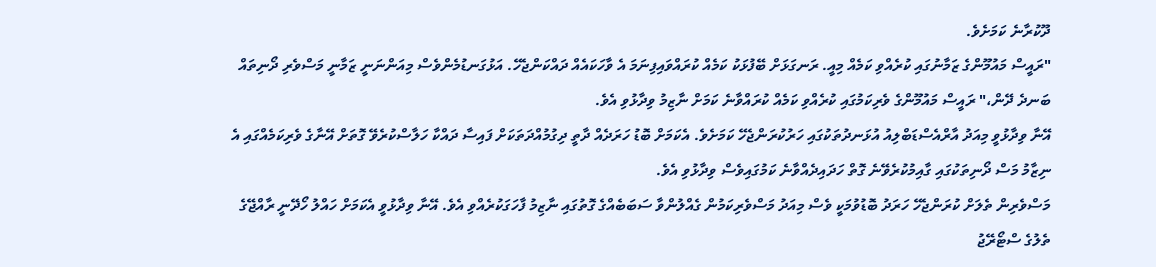ދޫކުރާނެ ކަމަށެވެ.
"ރައީސް މައުމޫންގެ ޒަމާނުގައި ކުރެއްވި ކަމެއް މިއީ. ރަނގަޅަށް ބޭފުޅަކު ކަމެއް ކުރައްވައިފިނަމަ އެ ވާހަކައެއް ދައްކަންޖެހޭ. އަޅުގަނޑުމެންވެސް މިއަންނަނީ ޒަމާނީ މަސްވެރި ދޯނިތައް ބަނދެ ދޭން،" ރައީސް މައުމޫންގެ ވެރިކަމުގައި ކުރެއްވި ކަމެއް ކުރައްވާނެ ކަމަށް ނާޒިމު ވިދާޅުވި އެވެ.
އޭނާ ވިދާޅުވީ މިއަދު އާރްއެސްޑަބްލިއު އުޅަނދުތަކުގައި ހަރުކުރަންޖެހޭ ކަމަށެވެ. އެކަމަށް ބޮޑު ހަރަދެއް ދާތީ ދިގުމުއްދަތަކަށް ފައިސާ ދައްކާ ހަލާސްކުރެވޭ ގޮތަށް އޭނާގެ ވެރިކަމެއްގައި އެ ނިޒާމު މަސް ދޯނިތަކުގައި ގާއިމުކުރެވޭނެ ގޮތް ހަދައިދެއްވާނެ ކަމުގައިވެސް ވިދާޅުވި އެވެ.
މަސްވެރިން ތެލަށް ކުރަންޖެހޭ ހަރަދު ބޮޑުވުމަކީ ވެސް މިއަދު މަސްވެރިކަމުން ގެއްލުންވާ ސަބަބެއްގެ ގޮތުގައި ނާޒިމު ފާހަގަކުރެއްވި އެވެ. އޭނާ ވިދާޅުވީ އެކަމަށް ހައްލު ހޯދޭނީ ރާއްޖޭގެ ތެލުގެ ސްޓޯރޭޖު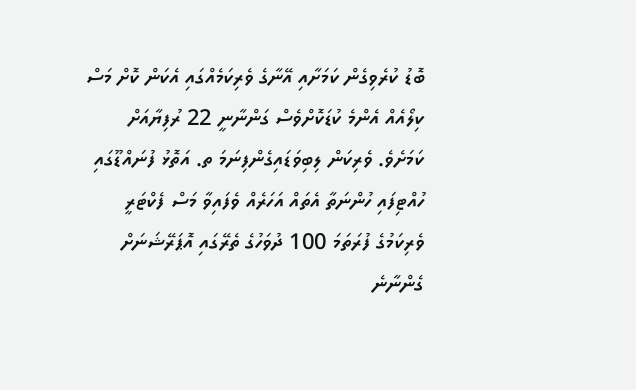ބޮޑު ކުރެވިގެން ކަމަށާއި އޭނާގެ ވެރިކަމެއްގައި އެކަން ކޮށް މަސް ކިލޯއެއް އެންމެ ކުޑަކޮށްވެސް ގަންނާނީ 22 ރުފިޔާއަށް ކަމަށެވެ. ވެރިކަން ލިބިވަޑައިގެންފިނަމަ ތ. އަތޮޅު ފުނައްޑޫގައި ހުއްޓިފައި ހުންނަތާ އެތައް އަހަރެއް ވެފައިވާ މަސް ފެކްޓަރީ ވެރިކަމުގެ ފުރަތަމަ 100 ދުވަހުގެ ތެރޭގައި އޮޕަރޭޝަނަށް ގެންނާނެ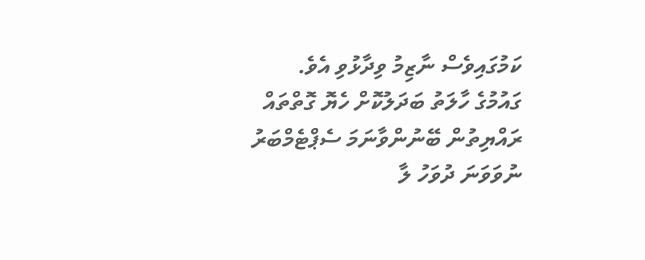ކަމުގައިވެސް ނާޒިމު ވިދާޅުވި އެވެ.
ގައުމުގެ ހާލަތު ބަދަލުކޮށް ހެޔޮ ގޮތްތައް ރައްޔިތުން ބޭނުންވާނަމަ ސެޕްޓެމްބަރު ނުވަވަނަ ދުވަހު ލާ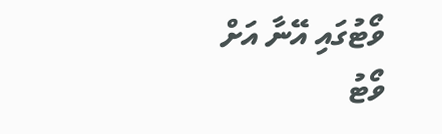ވޯޓުގައި އޭނާ އަށް ވޯޓު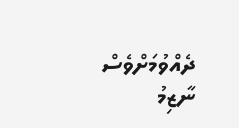ދެއްވުމަށްވެސް ނާޒިމު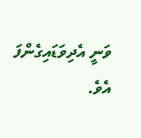ވަނީ އެދިވަޑައިގެންފަ އެވެ.